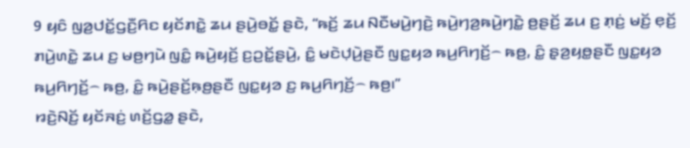9 ꤟꤢꤨ ꤜꤤ꤬ꤓꤢꤩ꤭ꤞꤢꤪ꤬ꤖꤢ ꤟꤢꤩꤊꤢꤧ꤭ ꤘꤣ ꤔꤣꤧ꤬ꤋꤢꤩ꤭ ꤔꤢꤧ, “ꤒꤢꤩ꤬ ꤘꤣ ꤡꤢꤪꤗꤣꤧ꤬ꤚꤢꤧ꤬ ꤒꤣꤧ꤬ꤚꤤ꤬ꤒꤣꤧ꤬ꤚꤢꤧ꤭ ꤥ꤬ꤔꤢꤩ꤬ ꤘꤣ ꤢ꤬ ꤊ꤫ꤢꤦ꤬ ꤗꤢꤩ꤬ ꤕ꤫ꤢꤩ꤬ ꤊꤣꤧ꤬ꤛꤢꤧ꤭ ꤘꤣ ꤢ꤬ ꤗꤥ꤬ꤚꤣꤧ ꤜꤢꤨ꤭ ꤒꤣꤧ꤬ꤟꤢꤩ꤬ ꤢ꤬ꤑꤢꤩ꤭ꤔꤣꤧ꤬, ꤢꤨ꤭ ꤗꤢꤧꤓ꤫ꤣꤧ꤬ꤔꤢꤪ ꤜꤢ꤭ꤟꤤ ꤒꤣ꤬ꤖꤚꤢꤩ꤬꤮ ꤒꤥ꤬, ꤢꤨ꤭ ꤔ꤫ꤤ꤬ꤟꤥ꤭ꤔꤢꤪ ꤜꤢ꤭ꤟꤤ ꤒꤣ꤬ꤖꤚꤢꤩ꤬꤮ ꤒꤥ꤬, ꤢꤨ꤭ ꤒꤣꤧ꤬ꤔꤢꤩ꤬ꤒ꤫ꤥ꤬ꤔꤢꤪ ꤜꤢ꤭ꤟꤤ ꤢ꤬ ꤒꤣ꤬ꤖꤚꤢꤩ꤬꤮ ꤒꤥ꤬꤯”
ꤙꤢꤧ꤬ꤡꤢꤩ꤬ ꤟꤢꤩꤏꤢꤦ꤬ ꤛꤢꤩ꤬ꤞꤤ꤭ ꤔꤢꤧ,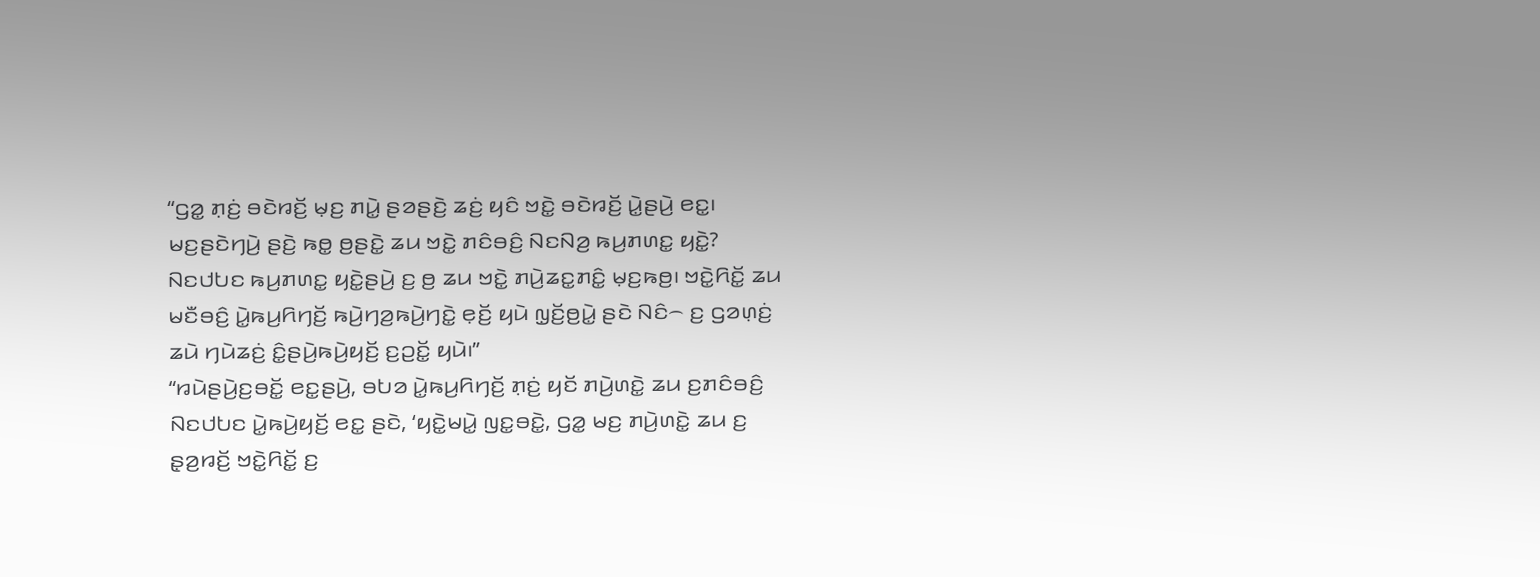“ꤞꤤ꤭ ꤊ꤫ꤢꤦ꤬ ꤋꤢꤧꤙꤢꤩ꤬ ꤗ꤫ꤢ꤬ ꤊꤣꤧ꤭ ꤔꤤꤔꤢꤧ꤬ ꤘꤢꤦ꤬ ꤟꤢꤨ ꤠꤢꤧ꤭ ꤋꤢꤧꤙꤢꤩ꤬ ꤣꤧ꤭ꤔꤣꤧ꤬ ꤕꤢ꤭꤯ ꤗꤢ꤬ꤔꤢꤧꤚꤣꤧ꤬ ꤔꤢꤧ꤬ ꤒꤥ꤭ ꤥ꤬ꤔꤢꤧ꤭ ꤘꤣ ꤠꤢꤧ꤭ ꤊꤢꤨꤋꤢꤨ꤬ ꤡꤢꤡꤤ꤬ ꤒꤣ꤬ꤊꤛꤢ꤭ ꤟꤢꤧ꤭? ꤡꤢꤓꤝꤢ ꤒꤣ꤬ꤊꤛꤢ꤭ ꤟꤢꤧ꤭ꤔꤣꤧ꤬ ꤢ꤬ ꤥ꤬ ꤘꤣ ꤠꤢꤧ꤭ ꤊꤣꤧ꤬ꤘꤢ꤭ꤊꤢꤨ꤭ ꤗ꤫ꤢ꤬ꤒꤥ꤬꤯ ꤠꤢꤧ꤭ꤖꤢꤩ꤭ ꤘꤣ ꤗꤢꤪꤋꤢꤨ꤬ ꤣꤧ꤭ꤒꤣ꤬ꤖꤚꤢꤩ꤬ ꤒꤣꤧ꤬ꤚꤤ꤬ꤒꤣꤧ꤬ꤚꤢꤧ꤭ ꤕ꤫ꤢꤩ꤬ ꤟꤣꤧ ꤜ꤫ꤢꤩ꤬ꤥ꤬ꤣꤧ꤭ ꤔꤢꤧ ꤡꤢꤨ꤮ ꤢ꤬ ꤞꤤꤛ꤫ꤢꤦ꤬ ꤘꤣꤧ ꤚꤣꤧꤘꤢꤦ꤬ ꤢꤨ꤭ꤔꤣꤧ꤬ꤒꤣꤧ꤬ꤟꤢꤩ꤬ ꤢ꤬ꤑꤢꤩ꤭ ꤟꤣꤧ꤯”
“ꤙꤣꤧꤔꤣꤧ꤬ꤢ꤬ꤋꤢꤩ꤭ ꤕꤢ꤭ꤔꤣꤧ꤬, ꤋꤝꤤ ꤣꤧ꤭ꤒꤣ꤬ꤖꤚꤢꤩ꤬ ꤊ꤫ꤢꤦ꤬ ꤟꤢꤩ ꤊꤣꤧ꤬ꤛꤢꤧ꤭ ꤘꤣ ꤢ꤬ꤊꤢꤨꤋꤢꤨ꤬ ꤡꤢꤓꤝꤢ ꤣꤧ꤭ꤒꤣꤧ꤬ꤟꤢꤩ꤬ ꤕꤢ꤭ ꤔꤢꤧ, ‘ꤟꤢꤧ꤭ꤗꤣꤧ꤭ ꤜꤢ꤭ꤋꤢꤧ꤭, ꤞꤤ꤭ ꤗꤢ꤬ ꤊꤣꤧ꤬ꤛꤢꤧ꤭ ꤘꤣ ꤢ꤬ ꤔ꤫ꤤ꤬ꤙꤢꤩ꤬ ꤠꤢꤧ꤭ꤖꤢꤩ꤭ ꤢ꤬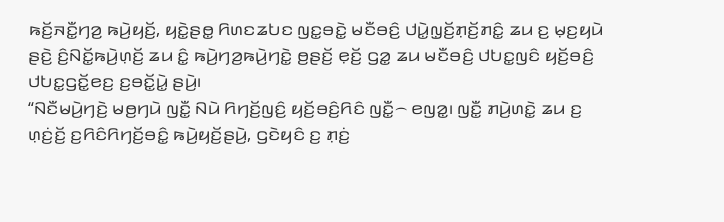ꤒꤢꤩ꤬ꤏꤢꤪ꤭ꤚꤤ꤬ ꤒꤣꤧ꤬ꤟꤢꤩ꤬, ꤟꤢꤧ꤭ꤔꤥ꤭ ꤖꤛꤢꤘꤝꤢ ꤜꤢ꤭ꤋꤢꤧ꤭ ꤗꤢꤪꤋꤢꤨ꤬ ꤓꤣꤧ꤭ꤜ꤫ꤢꤩ꤬ꤊ꤫ꤢꤩ꤬ꤊꤢꤨ꤭ ꤘꤣ ꤢ꤬ ꤗ꤫ꤢ꤬ꤟꤣꤧ ꤔꤢꤧ꤬ ꤢꤨ꤬ꤡꤢꤩ꤭ꤒꤣꤧ꤬ꤛ꤫ꤢꤩ꤬ ꤘꤣ ꤢꤨ꤭ ꤒꤣꤧ꤬ꤚꤤ꤬ꤒꤣꤧ꤬ꤚꤢꤧ꤭ ꤥ꤬ꤔꤢꤩ꤬ ꤕ꤫ꤢꤩ꤬ ꤞꤤ꤭ ꤘꤣ ꤗꤢꤪꤋꤢꤨ꤬ ꤓꤝꤢ꤭ꤜꤢꤨ ꤟꤢꤩ꤬ꤋꤢꤨ꤬ ꤓꤝꤢ꤭ꤞꤢꤩ꤭ꤕꤢ꤬ ꤢ꤬ꤋꤢꤩ꤭ꤣꤧ꤭ ꤔꤣꤧ꤬꤯
“ꤡꤢꤪꤗꤣꤧ꤬ꤚꤢꤧ꤬ ꤗꤥ꤬ꤚꤣꤧ ꤜꤢꤪ꤭ ꤡꤣꤧ ꤖꤚꤢꤩ꤬ꤜꤢꤨ꤬ ꤟꤢꤩ꤬ꤋꤢꤨ꤬ꤖꤢꤨ ꤜꤢꤪ꤭꤮ ꤕꤜꤤ꤭꤯ ꤜꤢꤪ꤭ ꤊꤣꤧ꤬ꤛꤢꤧ꤭ ꤘꤣ ꤢ꤬ ꤛ꤫ꤢꤦ꤬ꤢꤩ꤬ ꤢ꤬ꤖꤢꤨꤖꤚꤢꤩ꤬ꤋꤢꤨ꤭ ꤒꤣꤧ꤬ꤟꤢꤩ꤬ꤔꤣꤧ꤬, ꤞꤢꤧꤟꤢꤨ ꤢ꤬ ꤊ꤫ꤢꤦ꤬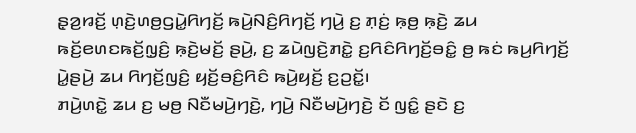ꤔ꤫ꤤ꤬ꤙꤢꤩ꤬ ꤛ꤫ꤢꤧ꤬ꤛꤥ꤬ꤞꤣꤧ꤭ꤖꤚꤢꤩ꤬ ꤒꤣꤧ꤬ꤡꤢꤨ꤬ꤖꤚꤢꤩ꤬ ꤚꤣꤧ꤬ ꤢ꤬ ꤊ꤫ꤢꤦ꤬ ꤒ꤫ꤥ꤬ ꤒ꤫ꤢꤧ꤬ ꤘꤣ ꤒꤢꤩ꤬ꤕꤛꤢꤒꤢꤩ꤬ꤜ꤫ꤢꤨ꤬ ꤒ꤫ꤢꤧ꤬ꤗꤢꤩ꤬ ꤔꤣꤧ꤬, ꤢ꤬ ꤘꤣꤧꤜꤢꤧ꤬ꤊꤢꤧ꤭ ꤢ꤬ꤖꤢꤨꤖꤚꤢꤩ꤬ꤋꤢꤨ꤭ ꤥ꤬ ꤒꤢꤦ ꤒꤣ꤬ꤖꤚꤢꤩ꤬ ꤣꤧ꤭ꤔꤣꤧ꤬ ꤘꤣ ꤖꤚꤢꤩ꤬ꤜꤢꤨ꤬ ꤟꤢꤩ꤬ꤋꤢꤨ꤬ꤖꤢꤨ ꤒꤣꤧ꤬ꤟꤢꤩ꤬ ꤢ꤬ꤑꤢꤩ꤭꤯
ꤊꤣꤧ꤬ꤛꤢꤧ꤭ ꤘꤣ ꤢ꤬ ꤗꤥ꤬ ꤡꤢꤪꤗꤣꤧ꤬ꤚꤢꤧ꤬, ꤚꤣꤧ꤬ ꤡꤢꤪꤗꤣꤧ꤬ꤚꤢꤧ꤬ ꤢꤩ ꤜꤢꤨ꤭ ꤔꤢꤧ ꤢ꤬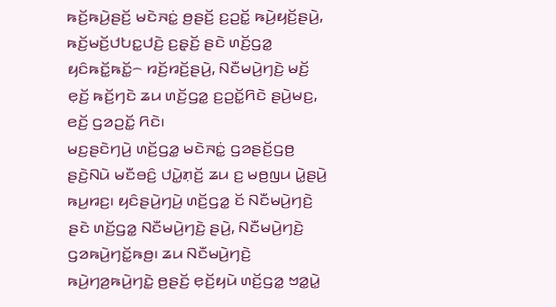ꤒꤢꤩ꤬ꤒꤣꤧ꤬ꤔꤢꤩ꤬ ꤗꤢꤧꤏꤢꤦ꤭ ꤥ꤬ꤔꤢꤩ꤬ ꤢ꤬ꤑꤢꤩ꤭ ꤒꤣꤧ꤬ꤟꤢꤩ꤬ꤔꤣꤧ꤬, ꤒꤢꤩ꤬ꤗꤢꤩ꤬ꤓꤝꤢ꤭ꤓꤢꤧ꤬ ꤢ꤬ꤔ꤫ꤢꤩ꤬ ꤔꤢꤧ ꤛꤢꤩ꤬ꤞꤤ꤭ ꤟꤢꤨꤒꤢꤩ꤭ꤒꤢꤩ꤭꤮ ꤙꤢꤩ꤬ꤙꤢꤩ꤬ꤔꤣꤧ꤬, ꤡꤢꤪꤗꤣꤧ꤬ꤚꤢꤧ꤬ ꤗꤢꤩ꤬ ꤕ꤫ꤢꤩ꤬ ꤒꤢꤩ꤬ꤚꤢꤧ ꤘꤣ ꤛꤢꤩ꤬ꤞꤤ꤭ ꤢ꤬ꤑꤢꤩ꤭ꤖꤢꤧ ꤔꤣꤧ꤬ꤗꤢ꤬, ꤕꤢꤩ꤬ ꤞꤤꤑꤢꤩ꤭ ꤖꤢꤧ꤯
ꤗꤢ꤬ꤔꤢꤧꤚꤣꤧ꤬ ꤛꤢꤩ꤬ꤞꤤ꤭ ꤗꤢꤧꤏꤢꤦ꤭ ꤞꤤꤔꤢꤩ꤬ꤞꤥ꤬ ꤔꤢꤧ꤬ꤡꤣꤧ ꤗꤢꤪꤋꤢꤨ꤬ ꤓꤣꤧ꤭ꤊ꤫ꤢꤩ꤬ ꤘꤣ ꤢ꤬ ꤗꤥ꤬ꤜꤣ ꤣꤧ꤭ꤔꤣꤧ꤬ ꤒꤣ꤬ꤙꤢ꤬꤯ ꤟꤢꤨꤔꤣꤧ꤬ꤚꤣꤧ꤬ ꤛꤢꤩ꤬ꤞꤤ꤭ ꤢꤩ ꤡꤢꤪꤗꤣꤧ꤬ꤚꤢꤧ꤬ ꤔꤢꤧ ꤛꤢꤩ꤬ꤞꤤ꤭ ꤡꤢꤪꤗꤣꤧ꤬ꤚꤢꤧ꤬ ꤔꤣꤧ꤬, ꤡꤢꤪꤗꤣꤧ꤬ꤚꤢꤧ꤬ ꤞꤤꤒꤣꤧ꤬ꤚꤢꤩ꤭ꤒꤥ꤬꤯ ꤘꤣ ꤡꤢꤪꤗꤣꤧ꤬ꤚꤢꤧ꤬ ꤒꤣꤧ꤬ꤚꤤ꤬ꤒꤣꤧ꤬ꤚꤢꤧ꤭ ꤥ꤬ꤔꤢꤩ꤬ ꤕ꤫ꤢꤩ꤬ꤟꤣꤧ ꤛꤢꤩ꤬ꤞꤤ꤭ ꤠꤤ꤭ꤣꤧ꤭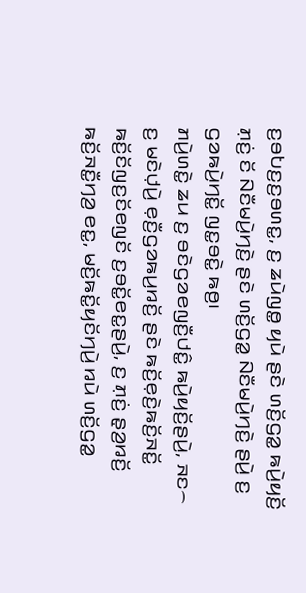ꤢ꤬ꤋꤝꤢ꤬ꤢ꤬ꤋꤛꤢ꤭, ꤢ꤬ ꤘꤣꤧꤜꤥ꤭ ꤟꤣꤧ ꤔꤢꤧ ꤛꤢꤩ꤬ꤞꤤ꤭ ꤒꤣꤧ꤬ꤟꤢꤩ꤬ ꤊ꤫ꤢꤦ꤬ ꤢꤩ ꤡꤢꤪꤗꤣꤧ꤬ꤚꤢꤧ꤬ ꤔꤢꤧ ꤛꤢꤩ꤬ꤞꤤ꤭ ꤡꤢꤪꤗꤣꤧ꤬ꤚꤢꤧ꤬ ꤔꤣꤧ꤬ ꤢ꤬ ꤞꤤꤒꤣꤧ꤬ꤚꤢꤩ꤭ ꤜꤢ꤭ꤋꤢꤧ꤭ ꤒꤥ꤬꤯
ꤊꤣꤧ꤬ꤛꤢꤧ꤭ ꤘꤣ ꤢ꤬ ꤋꤢꤧꤞꤤꤕꤜꤢꤪ꤬ꤓꤢꤨ꤭ ꤒꤣꤧ꤬ꤟꤢꤩ꤬ꤔꤣꤧ꤬, ꤏꤢ꤮ ꤢ꤬ ꤗꤢꤧꤓ꤫ꤣꤧ꤬ ꤕ꤫ꤢꤪ꤬ꤞꤤꤒꤣ꤬ꤙꤢꤩ꤬ ꤔꤢꤧ ꤒꤢꤩ꤬ꤕ꤫ꤢꤧ꤬ꤒꤢꤩ꤬ꤏꤢꤩ꤭ ꤒꤢꤩ꤬ꤢꤩꤜꤢ꤬ꤢꤩꤕꤜꤢꤩ ꤢ꤬ꤋꤢꤩ꤭ꤕꤢ꤭ꤔꤣꤧ꤬, ꤢ꤬ ꤊ꤫ꤢꤦ꤬ ꤔ꤫ꤤ꤬ꤙꤢꤩ꤬ ꤒꤢꤩ꤬ꤏꤢꤪ꤭ꤚꤤ꤬ ꤕꤢ꤭, ꤗꤢꤩ꤬ꤒꤢꤩ꤭ꤟꤢꤩꤚꤣꤧ꤬ ꤙꤣꤧ ꤛꤢꤩ꤬ꤞꤤ꤭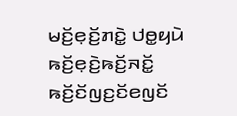ꤗꤢꤩ꤬ꤕ꤫ꤢꤩ꤬ꤊꤢꤧ꤭ ꤓꤥ꤭ꤟꤣꤧ ꤒꤢꤩ꤬ꤕ꤫ꤢꤧ꤬ꤒꤢꤩ꤬ꤏꤢꤩ꤭ ꤒꤢꤩ꤬ꤢꤩꤜꤢ꤬ꤢꤩꤕꤜꤢꤩ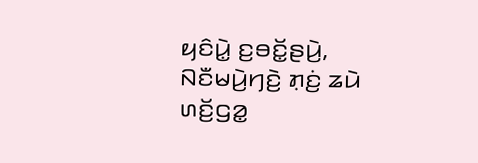ꤟꤢꤨꤣꤧ꤭ ꤢ꤬ꤋꤢꤩ꤭ꤔꤣꤧ꤬, ꤡꤢꤪꤗꤣꤧ꤬ꤚꤢꤧ꤬ ꤊ꤫ꤢꤦ꤬ ꤘꤣꤧ ꤛꤢꤩ꤬ꤞꤤ꤭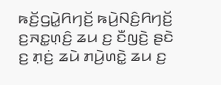ꤒꤢꤩ꤬ꤞꤣꤧ꤭ꤖꤚꤢꤩ꤬ ꤒꤣꤧ꤬ꤡꤢꤨ꤬ꤖꤚꤢꤩ꤬ ꤢ꤬ꤏꤢ꤭ꤛ꤫ꤢꤨ꤬ ꤘꤣ ꤢ꤬ ꤢꤪꤜꤢꤧ꤬ ꤔꤢꤧ ꤢ꤬ ꤊ꤫ꤢꤦ꤬ ꤘꤣꤧ ꤊꤣꤧ꤬ꤛꤢꤧ꤭ ꤘꤣ ꤢ꤬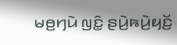ꤗꤥ꤬ꤚꤣꤧ ꤜꤢꤨ꤭ ꤔꤣꤧ꤬ꤒꤣꤧ꤬ꤟꤢꤩ꤬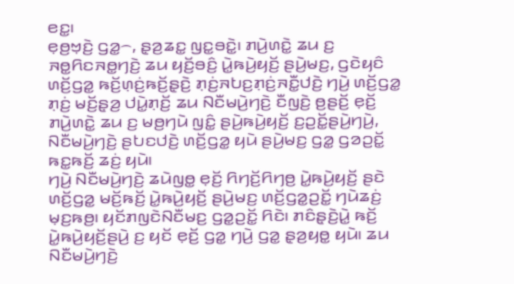ꤕꤢ꤭꤯
ꤕ꤫ꤥ꤬ꤠ꤫ꤢꤧ꤬ ꤞꤤ꤭꤮, ꤔ꤫ꤤ꤬ꤘꤢ꤭ ꤜꤢ꤭ꤋꤢꤧ꤭꤯ ꤊꤣꤧ꤬ꤛꤢꤧ꤭ ꤘꤣ ꤢ꤬ ꤏꤥ꤭ꤖꤢꤏꤥ꤭ꤚꤢꤧ꤬ ꤘꤣ ꤟꤢꤩ꤬ꤋꤢꤨ꤬ ꤣꤧ꤭ꤒꤣꤧ꤬ꤟꤢꤩ꤬ ꤔꤣꤧ꤬ꤗꤢ꤬, ꤞꤢꤧꤟꤢꤨ ꤛꤢꤩ꤬ꤞꤤ꤭ ꤒꤢꤩ꤬ꤛ꤫ꤢꤦ꤬ꤒꤢꤩ꤬ꤔ꤫ꤢꤧ꤬ ꤊ꤫ꤢꤦ꤬ꤏꤝꤢ꤬ꤊ꤫ꤢꤦ꤬ꤏꤢꤪ꤭ꤓꤢꤧ꤬ ꤚꤣꤧ꤬ ꤛꤢꤩ꤬ꤞꤤ꤭ ꤊ꤫ꤢꤦ꤬ ꤗꤢꤩ꤬ꤔ꤫ꤤ꤬ ꤓꤣꤧ꤭ꤊ꤫ꤢꤩ꤬ ꤘꤣ ꤡꤢꤪꤗꤣꤧ꤬ꤚꤢꤧ꤬ ꤢꤪꤜꤢꤧ꤬ ꤥ꤬ꤔꤢꤩ꤬ ꤕ꤫ꤢꤩ꤬ ꤊꤣꤧ꤬ꤛꤢꤧ꤭ ꤘꤣ ꤢ꤬ ꤗꤥ꤬ꤚꤣꤧ ꤜꤢꤨ꤭ ꤔꤣꤧ꤬ꤒꤣꤧ꤬ꤟꤢꤩ꤬ ꤢ꤬ꤑꤢꤩ꤭ꤔꤣꤧ꤬ꤚꤣꤧ꤬, ꤡꤢꤪꤗꤣꤧ꤬ꤚꤢꤧ꤬ ꤔꤝꤢꤓꤢꤧ꤬ ꤛꤢꤩ꤬ꤞꤤ꤭ ꤟꤣꤧ ꤔꤣꤧ꤬ꤗꤢ꤬ ꤞꤤ꤭ ꤞꤤꤑꤢꤩ꤭ ꤒꤢ꤭ꤒꤢꤩ꤬ ꤘꤢꤦ꤬ ꤟꤣꤧ꤯
ꤚꤣꤧ꤬ ꤡꤢꤪꤗꤣꤧ꤬ꤚꤢꤧ꤬ ꤘꤣꤧꤜꤥ꤭ ꤕ꤫ꤢꤩ꤬ ꤖꤚꤢꤩ꤬ꤖꤚꤥ꤬ ꤣꤧ꤭ꤒꤣꤧ꤬ꤟꤢꤩ꤬ ꤔꤢꤧ ꤛꤢꤩ꤬ꤞꤤ꤭ ꤗꤢꤩ꤬ꤒꤢꤩ꤬ ꤣꤧ꤭ꤒꤣꤧ꤬ꤟꤢꤩ꤬ ꤔꤣꤧ꤬ꤗꤢ꤬ ꤛꤢꤩ꤬ꤞꤤ꤭ꤑꤢꤩ꤭ ꤚꤣꤧꤘꤢꤦ꤬ ꤗ꤫ꤢ꤬ꤒꤥ꤬꤯ ꤟꤢꤩꤊꤜꤢꤧꤡꤢꤪꤗꤢ꤬ ꤞꤤ꤭ꤑꤢꤩ꤭ ꤖꤢꤧ꤯ ꤊꤢꤨꤔ꤫ꤢꤧ꤬ꤣꤧ꤭ ꤒꤢꤩ꤬ ꤣꤧ꤭ꤒꤣꤧ꤬ꤟꤢꤩ꤬ꤔꤣꤧ꤬ ꤢ꤬ ꤟꤢꤩ ꤕ꤫ꤢꤩ꤬ ꤞꤤ꤭ ꤚꤣꤧ꤬ ꤞꤤ꤭ ꤔ꤫ꤤ꤬ꤟꤥ꤭ ꤟꤣꤧ꤯ ꤘꤣ ꤡꤢꤪꤗꤣꤧ꤬ꤚꤢꤧ꤬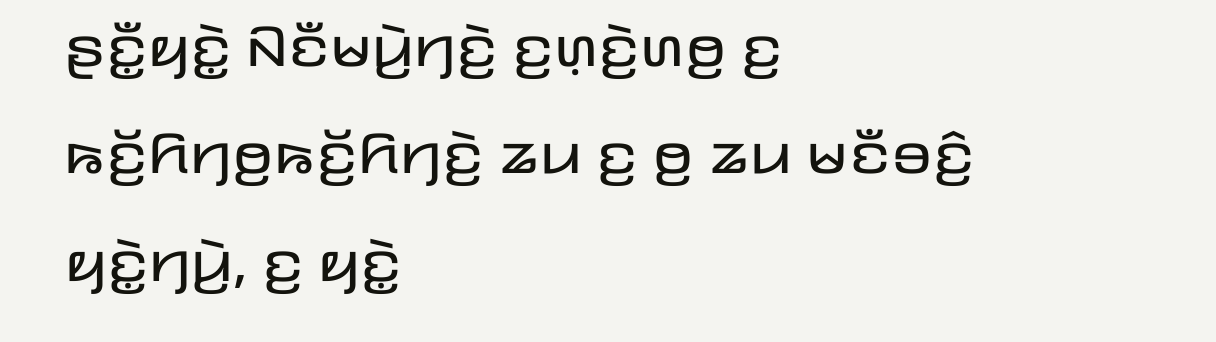ꤔꤢꤪ꤭ꤟꤢꤧ꤭ ꤡꤢꤪꤗꤣꤧ꤬ꤚꤢꤧ꤬ ꤢ꤬ꤛ꤫ꤢꤧ꤬ꤛꤥ꤬ ꤢ꤬ ꤒꤢꤩ꤬ꤖꤚꤥ꤬ꤒꤢꤩ꤬ꤖꤚꤢꤧ꤬ ꤘꤣ ꤢ꤬ ꤥ꤬ ꤘꤣ ꤗꤢꤪꤋꤢꤨ꤬ ꤟꤢꤧ꤭ꤚꤣꤧ꤬, ꤢ꤬ ꤟꤢꤧ꤭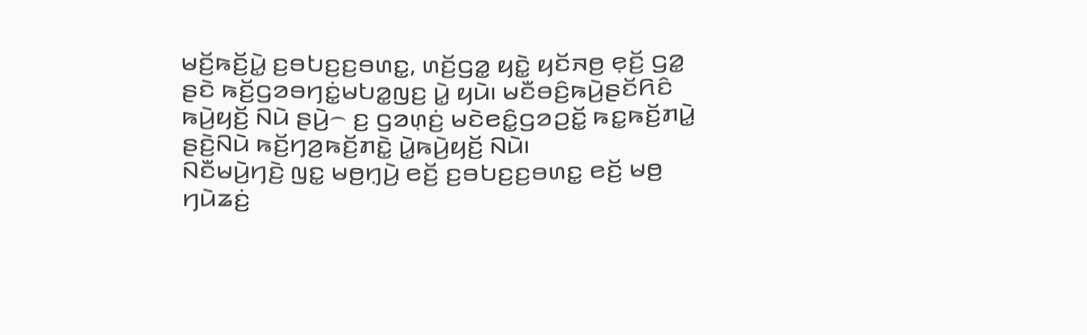ꤗꤢꤩ꤬ꤒꤢꤩ꤬ꤣꤧ꤭ ꤢ꤬ꤋꤝꤢ꤬ꤢ꤬ꤋꤛꤢ꤭, ꤛꤢꤩ꤬ꤞꤤ꤭ ꤟꤢꤧ꤭ ꤟꤢꤩꤏꤥ꤬ ꤕ꤫ꤢꤩ꤬ ꤞꤤ꤭ ꤔꤢꤧ ꤒꤢꤩ꤬ꤞꤤꤋꤚꤢꤦ꤭ꤗꤝꤤ꤭ꤜꤢ꤬ ꤣꤧ꤭ ꤟꤣꤧ꤯ ꤗꤢꤪꤋꤢꤨ꤬ꤒꤣꤧ꤬ꤔꤢꤩꤖꤢꤨ ꤒꤣꤧ꤬ꤟꤢꤩ꤬ ꤡꤣꤧ ꤔꤣꤧ꤬꤮ ꤢ꤬ ꤞꤤꤛ꤫ꤢꤦ꤬ ꤗꤢꤧꤕꤢꤨ꤭ꤞꤤꤑꤢꤩ꤭ ꤒꤢ꤭ꤒꤢꤩ꤬ꤊꤣꤧ꤭ ꤔꤢꤧ꤬ꤡꤣꤧ ꤒꤢꤩ꤬ꤚꤤ꤬ꤒꤢꤩ꤬ꤊꤢꤧ꤭ ꤣꤧ꤭ꤒꤣꤧ꤬ꤟꤢꤩ꤬ ꤡꤣꤧ꤯
ꤡꤢꤪꤗꤣꤧ꤬ꤚꤢꤧ꤬ ꤜꤢ꤭ ꤗꤥ꤬ꤚ꤫ꤣꤧ꤬ ꤕꤢꤩ꤬ ꤢ꤬ꤋꤝꤢ꤬ꤢ꤬ꤋꤛꤢ꤭ ꤕꤢꤩ꤬ ꤗꤥ꤬ ꤚꤣꤧꤘꤢꤦ꤬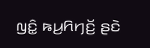ꤜꤢꤨ꤭ ꤒꤣ꤬ꤖꤚꤢꤩ꤬ ꤔꤢꤧ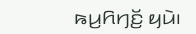ꤒꤣ꤬ꤖꤚꤢꤩ꤬ ꤟꤣꤧ꤯